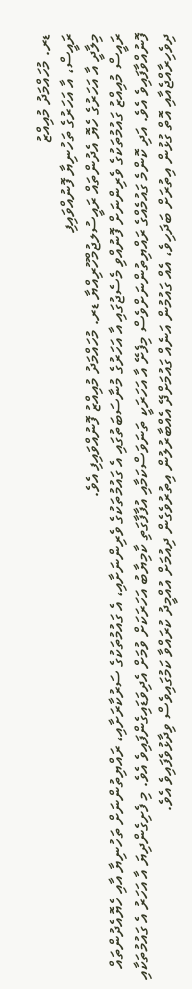ޑރ. މުހައްމަދު މުއިއްޒު
ރައީސް، އާ އަހަރުގެ ތަހުނިޔާ ފޮނުއްވައިފި
މިލާދީ އާ އަހަރުގެ ހެޔޮ އެދުންތައް ރައީސުލޖުމްހޫރިއްޔާ ޑރ. މުހައްމަދު މުއިއްޒު ފޮނުއްވައިފި އެވެ.
ރައީސް މުއިއްޒު ގައުމުތަކުގެ ވެރިންނަށް ފޮނުއްވި މެސެޖުގައި އާ އަހަރުގެ މުނާސަބަތުގައި އެ ގައުމުތަކުގެ ވެރިންނަށާއި، އެ ގައުމުތަކުގެ ސަރުކާރަށާއި، ރައްޔިތުންނަށް ތަހުނިޔާ އާއި ހެޔޮއެދުންތައް ފޮނުއްވާފައިވެ އެވެ. އަދި ކޮންމެ ގައުމެއްގެ ރައްޔިތުންނަށްވެސް މިފެށޭ އާ އަހަރަކީ ތަނަވަސްކަމާއި އުފާފާގަތި ކާމިޔާބު އަހަރަކަށް ވުމަށް އެދިވަޑައިގެންފައިވެ އެވެ. މި ފެށިގެންދިޔަ އާ އަހަރު އެ ގައުމުތަކާއި ދިވެހިރާއްޖެއާއި އޮތް ގުޅުން އިތުރަށް ބަދަހިވެ، އެއް ގައުމުން އަނެއް ގައުމަށްދޭ އެއްބާރުލުން އިތުރުވެގެން ދިއުމަށް އުއްމީދު ކުރައްވާ ކަމުގައިވެސް ވިދާޅުވެފައިވެ އެވެ.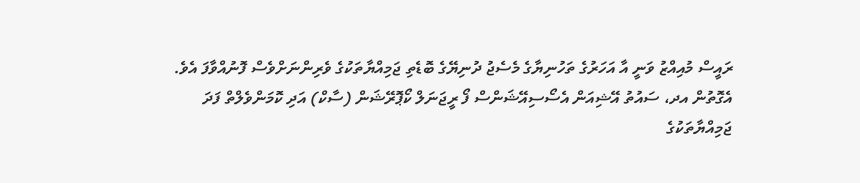ރައީސް މުއިއްޒު ވަނީ އާ އަހަރުގެ ތަހުނިޔާގެ މެސެޖު ދުނިޔޭގެ ބޮޑެތި ޖަމިއްޔާތަކުގެ ވެރިންނަށްވެސް ފޮނުއްވާފަ އެވެ. އެގޮތުން އދ، ސައުތު އޭޝިއަން އެސޯސިއޭޝަންސް ފޯ ރީޖަނަލް ކޯޕޮރޭޝަން (ސާކް) އަދި ކޮމަންވެލްތް ފަދަ ޖަމިއްޔާތަކުގެ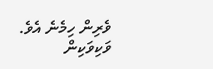ވެރިން ހިމެނެ އެވެ.
ވަކިވަކިން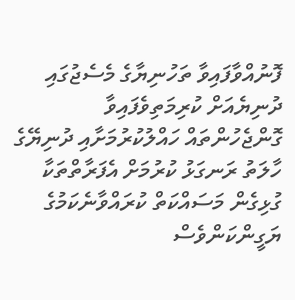ފޮނުއްވާފައިވާ ތަހުނިޔާގެ މެސެޖުގައި ދުނިޔެއަށް ކުރިމަތިވެފައިވާ ގޮންޖެހުންތައް ހައްލުކުރުމަށާއި ދުނިޔޭގެ ހާލަތު ރަނގަޅު ކުރުމަށް އެފަރާތްތަކާ ގުޅިގެން މަސައްކަތް ކުރައްވާނެކަމުގެ ޔަގީންކަންވެސް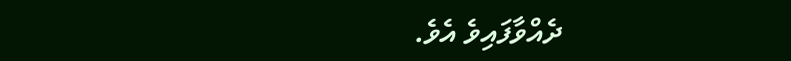ދެއްވާފައިވެ އެވެ.